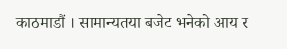काठमाडौं । सामान्यतया बजेट भनेको आय र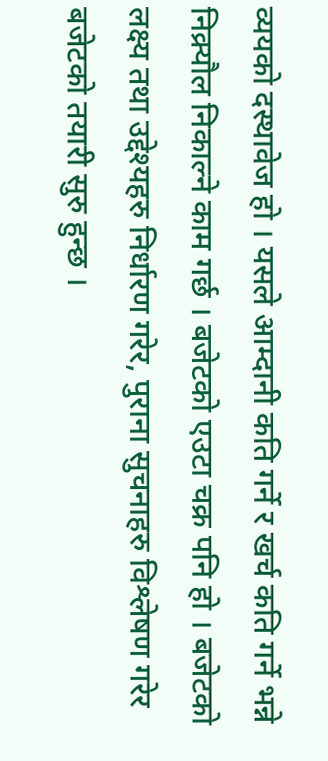व्ययको दस्थावेज हो । यसले आम्दानी कति गर्ने र खर्च कति गर्ने भन्ने निक्र्यौल निकाल्ने काम गर्छ । बजेटको एउटा चक्र पनि हो । बजेटको लक्ष्य तथा उद्देश्यहरु निर्धारण गरेर, पुराना सुचनाहरु विश्लेषण गरेर बजेटको तयारी सुरु हुन्छ ।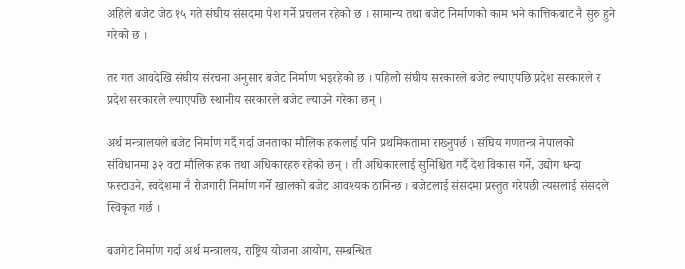अहिले बजेट जेठ १५ गते संघीय संसदमा पेश गर्ने प्रचलन रहेको छ । सामान्य तथा बजेट निर्माणको काम भने कात्तिकबाट नै सुरु हुने गरेको छ ।

तर गत आवदेखि संघीय संरचना अनुसार बजेट निर्माण भइरहेको छ । पहिलो संघीय सरकारले बजेट ल्याएपछि प्रदेश सरकारले र प्रदेश सरकारले ल्याएपछि स्थानीय सरकारले बजेट ल्याउने गरेका छन् ।

अर्थ मन्त्रालयले बजेट निर्माण गर्दै गर्दा जनताका मौलिक हकलाई पनि प्रथमिकतामा राख्नुपर्छ । संघिय गणतन्त्र नेपालको संविधानमा ३२ वटा मौलिक हक तथा अधिकारहरु रहेको छन् । ती अधिकारलाई सुनिश्चित गर्दै देश विकास गर्ने, उद्योग धन्दा फस्टाउने, स्वदेशमा नै रोजगारी निर्माण गर्ने खालको बजेट आवश्यक ठानिन्छ । बजेटलाई संसदमा प्रस्तुत गरेपछी त्यसलाई संसदले स्विकृत गर्छ ।

बजगेट निर्माण गर्दा अर्थ मन्त्रालय, राष्ट्रिय योजना आयोग, सम्बन्धित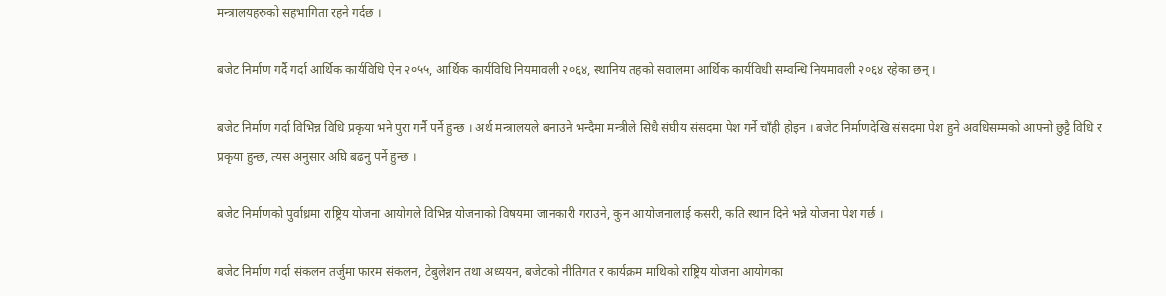मन्त्रालयहरुको सहभागिता रहने गर्दछ ।

बजेट निर्माण गर्दै गर्दा आर्थिक कार्यविधि ऐन २०५५, आर्थिक कार्यविधि नियमावली २०६४, स्थानिय तहको सवालमा आर्थिक कार्यविधी सम्वन्धि नियमावली २०६४ रहेका छन् ।

बजेट निर्माण गर्दा विभिन्न विधि प्रकृया भने पुरा गर्नै पर्ने हुन्छ । अर्थ मन्त्रालयले बनाउने भन्दैमा मन्त्रीले सिधै संघीय संसदमा पेश गर्ने चाँही होइन । बजेट निर्माणदेखि संसदमा पेश हुने अवधिसम्मको आफ्नो छुट्टै विधि र प्रकृया हुन्छ, त्यस अनुसार अघि बढनु पर्ने हुन्छ ।

बजेट निर्माणको पुर्वाध्रमा राष्ट्रिय योजना आयोगले विभिन्न योजनाको विषयमा जानकारी गराउने, कुन आयोजनालाई कसरी, कति स्थान दिने भन्ने योजना पेश गर्छ ।

बजेट निर्माण गर्दा संकलन तर्जुमा फारम संकलन, टेबुलेशन तथा अध्ययन, बजेटको नीतिगत र कार्यक्रम माथिको राष्ट्रिय योजना आयोगका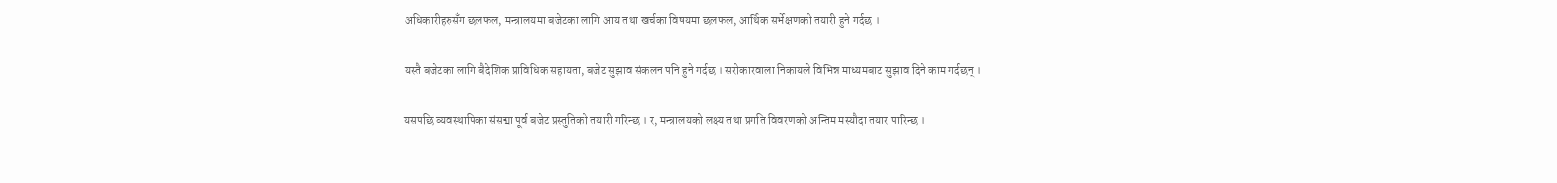अधिकारीहरुसँग छलफल, मन्त्रालयमा बजेटका लागि आय तथा खर्चका विषयमा छलफल, आर्थिक सर्भेक्षणको तयारी हुने गर्दछ ।

यस्तै बजेटका लागि बैदेशिक प्राविधिक सहायता, बजेट सुझाव संकलन पनि हुने गर्दछ । सरोकारवाला निकायले विभिन्न माध्यमबाट सुझाव दिने काम गर्दछन् ।

यसपछि व्यवस्थापिका संसद्मा पूर्व बजेट प्रस्तुतिको तयारी गरिन्छ । र, मन्त्रालयको लक्ष्य तथा प्रगति विवरणको अन्तिम मस्यौदा तयार पारिन्छ ।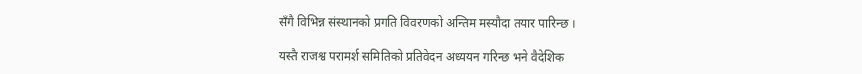सँगै विभिन्न संस्थानको प्रगति विवरणको अन्तिम मस्यौदा तयार पारिन्छ ।

यस्तै राजश्व परामर्श समितिको प्रतिवेदन अध्ययन गरिन्छ भने वैदेशिक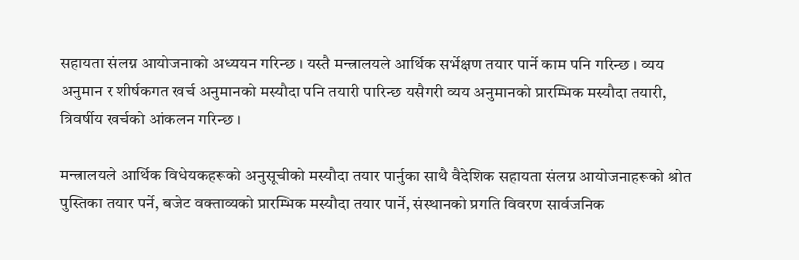सहायता संलग्न आयोजनाको अध्ययन गरिन्छ । यस्तै मन्त्रालयले आर्थिक सर्भेक्षण तयार पार्ने काम पनि गरिन्छ । व्यय अनुमान र शीर्षकगत खर्च अनुमानको मस्यौदा पनि तयारी पारिन्छ यसैगरी व्यय अनुमानको प्रारम्भिक मस्यौदा तयारी, त्रिवर्षीय खर्चको आंकलन गरिन्छ ।

मन्त्रालयले आर्थिक विधेयकहरूको अनुसूचीको मस्यौदा तयार पार्नुका साथै वैदेशिक सहायता संलग्न आयोजनाहरूको श्रोत पुस्तिका तयार पर्ने, बजेट वक्ताव्यको प्रारम्भिक मस्यौदा तयार पार्ने, संस्थानको प्रगति विवरण सार्वजनिक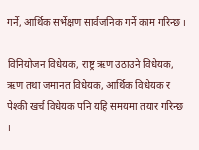गर्ने, आर्थिक सर्भेक्षण सार्वजनिक गर्ने काम गरिन्छ ।

विनियोजन विधेयक, राष्ट्र ऋण उठाउने विधेयक, ऋण तथा जमानत विधेयक, आर्थिक विधेयक र पेश्की खर्च विधेयक पनि यहि समयमा तयार गरिन्छ ।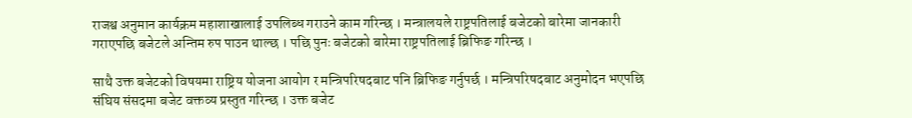राजश्व अनुमान कार्यक्रम महाशाखालाई उपलिब्ध गराउने काम गरिन्छ । मन्त्रालयले राष्ट्रपतिलाई बजेटको बारेमा जानकारी गराएपछि बजेटले अन्तिम रुप पाउन थाल्छ । पछि पुनः बजेटको बारेमा राष्ट्रपतिलाई ब्रिफिङ गरिन्छ ।

साथै उक्त बजेटको विषयमा राष्ट्रिय योजना आयोग र मन्त्रिपरिषदबाट पनि ब्रिफिङ गर्नुपर्छ । मन्त्रिपरिषदबाट अनुमोदन भएपछि संघिय संसदमा बजेट वक्तव्य प्रस्तुत गरिन्छ । उक्त बजेट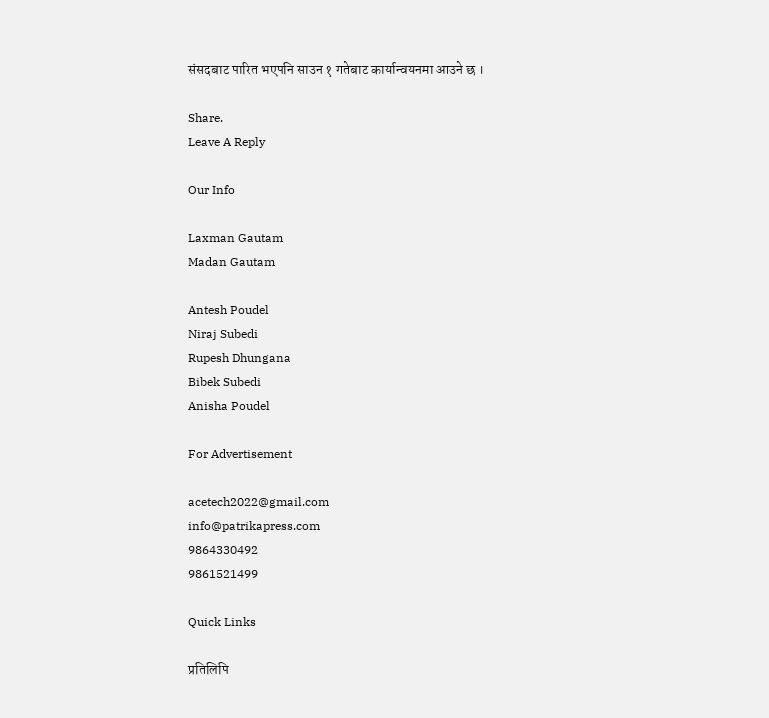संसदबाट पारित भएपनि साउन १ गतेबाट कार्यान्वयनमा आउने छ ।

Share.
Leave A Reply

Our Info

Laxman Gautam
Madan Gautam

Antesh Poudel
Niraj Subedi
Rupesh Dhungana
Bibek Subedi
Anisha Poudel

For Advertisement

acetech2022@gmail.com
info@patrikapress.com
9864330492
9861521499

Quick Links

प्रतिलिपि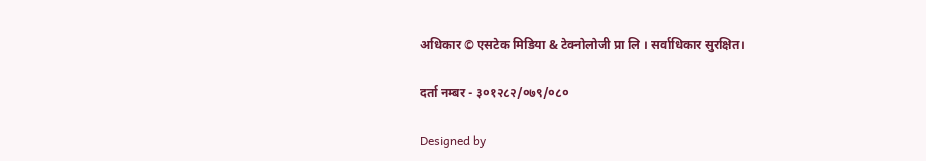अधिकार © एसटेक मिडिया & टेक्नोलोजी प्रा लि । सर्वाधिकार सुरक्षित।

दर्ता नम्बर - ३०१२८२/०७९/०८०

Designed by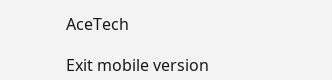AceTech

Exit mobile version